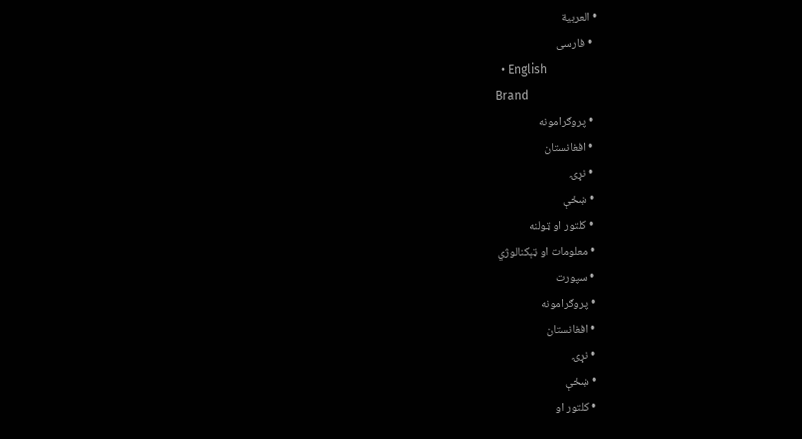• العربية
  • فارسی
  • English
Brand
  • پروګرامونه
  • افغانستان
  • نړۍ
  • ښځې
  • کلتور او ټولنه
  • معلومات او ټېکنالوژي
  • سپورت
  • پروګرامونه
  • افغانستان
  • نړۍ
  • ښځې
  • کلتور او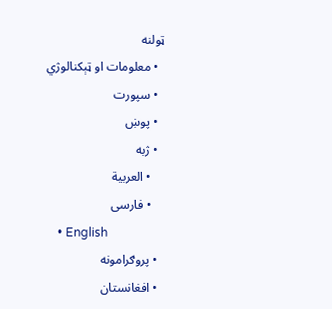ټولنه
  • معلومات او ټېکنالوژي
  • سپورت
  • پوښ
  • ژبه
    • العربية
    • فارسی
    • English
  • پروګرامونه
  • افغانستان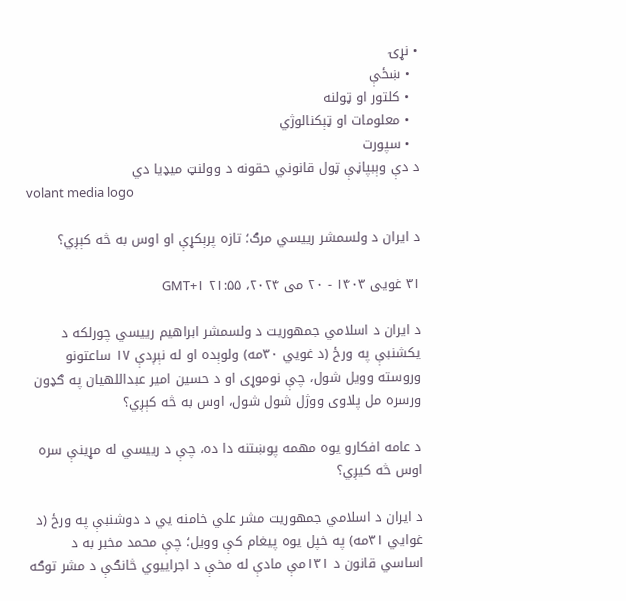• نړۍ
  • ښځې
  • کلتور او ټولنه
  • معلومات او ټېکنالوژي
  • سپورت
د دې وېبپاڼې ټول قانوني حقونه د وولنټ میډیا دي
volant media logo

د ایران د ولسمشر رییسي مرګ؛ تازه پرېکړې او اوس به څه کېږي؟

۳۱ غویی ۱۴۰۳ - ۲۰ می ۲۰۲۴، ۲۱:۵۵ GMT+۱

د ایران د اسلامي جمهوریت د ولسمشر ابراهیم رييسي چورلکه د یکشنبې په ورځ (د غويي ۳۰مه) ولوېده او له نېږدې ۱۷ ساعتونو وروسته وویل شول، چې نوموړی او د حسین امیر عبداللهیان په ګډون ورسره مل پلاوی ووژل شول شول، اوس به څه کېږي؟

د عامه افکارو یوه مهمه پوښتنه دا ده، چې د رییسي له مړینې سره اوس څه کیږي؟

د ایران د اسلامي جمهوریت مشر علي خامنه یي د دوشنبې په ورځ (د غوايي ۳۱مه) په خپل یوه پیغام کې وویل؛ چې محمد مخبر به د اساسي قانون د ۱۳۱مې مادې له مخې د اجراییوي څانګې د مشر توګه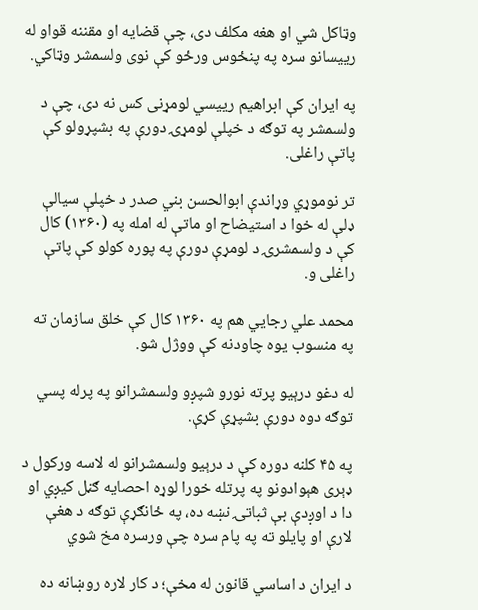وټاکل شي او هغه مکلف دی، چې قضايه او مقننه قواو له رییسانو سره په پنځوس ورځو کې نوی ولسمشر وټاکي.

په ایران کې ابراهیم رییسي لومړنی کس نه دی، چې د ولسمشر په توګه د خپلې لومړۍ دورې په بشپړولو کې پاتې راغلی.

تر نوموړي وړاندې ابوالحسن بني صدر د خپلې سیالې ډلې له خوا د استیضاح او ماتې له امله په (۱۳۶۰) کال کې د ولسمشرۍ د لومړې دورې په پوره کولو کې پاتې راغلی و.

محمد علي رجايي هم په ۱۳۶۰ کال کې خلق سازمان ته په منسوب یوه چاودنه کې ووژل شو.

له دغو درېیو پرته نورو شپږو ولسمشرانو په پرله پسي توګه دوه دورې بشپړې کړې.

په ۴۵ کلنه دوره کې د درېیو ولسمشرانو له لاسه ورکول د ډېری هېوادونو په پرتله خورا لوړه احصایه ګڼل کیږي او دا د اوږدې بې ثباتۍ نښه ده، په ځانګړې توګه د هغې لارې او پایلو ته په پام سره چې ورسره مخ شوي

د ایران د اساسي قانون له مخې؛ د کار لاره روښانه ده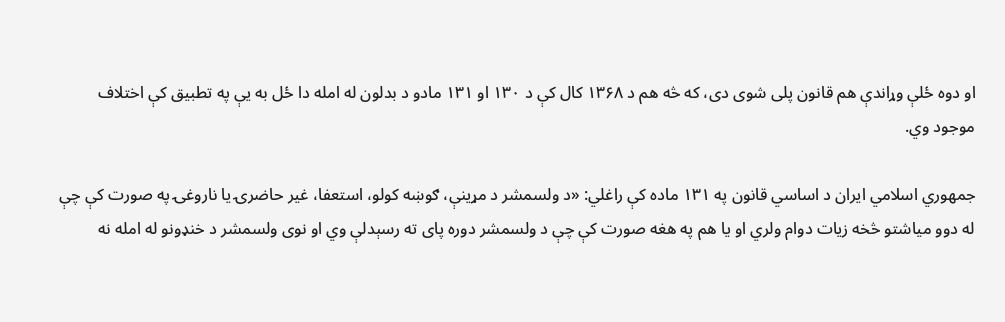او دوه ځلې وړاندې هم قانون پلی شوی دی، که څه هم د ۱۳۶۸ کال کې د ۱۳۰ او ۱۳۱ مادو د بدلون له امله دا ځل به یې په تطبیق کې اختلاف موجود وي.

جمهوري اسلامي ایران د اساسي قانون په ۱۳۱ ماده کې راغلي: «د ولسمشر د مړینې، ګوښه کولو، استعفا، غیر حاضرۍ یا ناروغۍ په صورت کې چې له دوو میاشتو څخه زیات دوام ولري او یا هم په هغه صورت کې چې د ولسمشر دوره پای ته رسېدلې وي او نوی ولسمشر د خنډونو له امله نه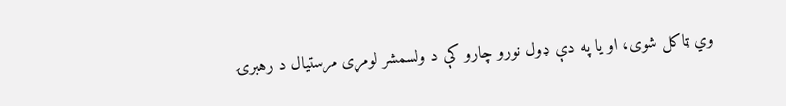وي ټاکل شوی، او یا په دې ډول نورو چارو کې د ولسمشر لومړی مرستیال د رهبرۍ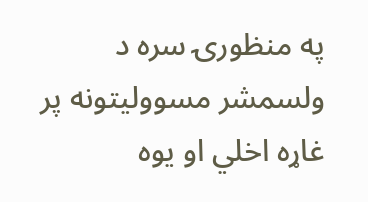په منظورۍ سره د ولسمشر مسوولیتونه پر غاړه اخلي او یوه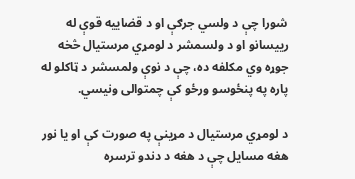شورا چې د ولسي جرګې او د قضاییه قوې له رییسانو او د ولسمشر د لومړي مرستیال څخه جوړه وي مکلفه ده، چې د نوې ولمسشر د ټاکلو له پاره په پنځوسو ورځو کې چمتوالی ونیسي.

د لومړي مرستیال د مړینې په صورت کې او یا نور هغه مسایل چې د هغه د دندو ترسره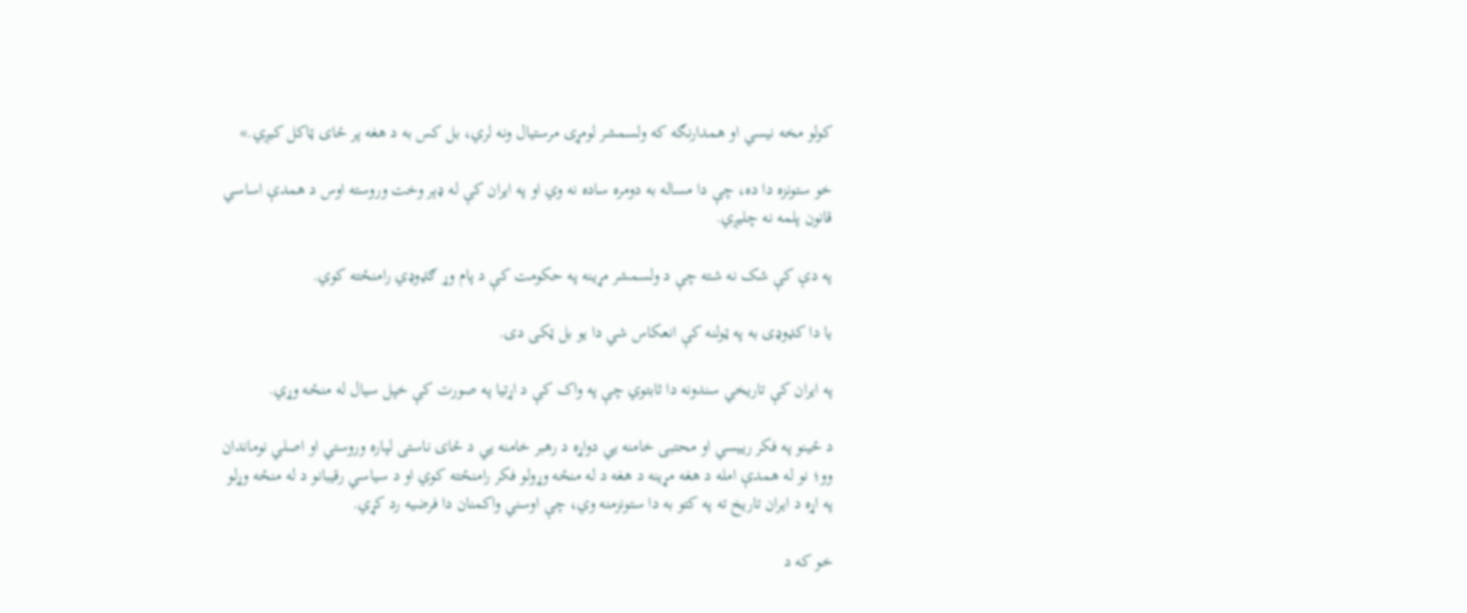کولو مخه نیسي او همدارنګه که ولسمشر لومړی مرستیال ونه لري، بل کس به د هغه پر ځای ټاکل کیږي.»

خو ستونزه دا ده، چې دا مساله به دومره ساده نه وي او په ایران کې له ډېر وخت وروسته اوس د همدې اساسي قانون پلمه نه چلیږي.

په دې کې شک نه شته چې د ولسمشر مړینه په حکومت کې د پام وړ ګډوډي رامنځته کوي.

یا دا کډوډی به په ټولنه کې انعکاس شي دا یو بل ټکی دی.

په ایران کې تاریخي سندونه دا ثابتوي چې په واک کې د اړتیا په صورت کې خپل سیال له منځه وړي.

د ځینو په فکر رییسي او محتبی خامنه یي دواړه د رهبر خامنه يي د ځای ناستی لپاره وروستي او اصلي نوماندان وو؛ نو له همدې امله د هغه مړینه د هغه د له منځه وړولو فکر رامنځته کوي او د سیاسي رقیبانو د له منځه وړلو په اړه د ایران تاریخ ته په کتو به دا ستونزمنه وي، چې اوسني واکمنان دا فرضیه رد کړي.

خو که د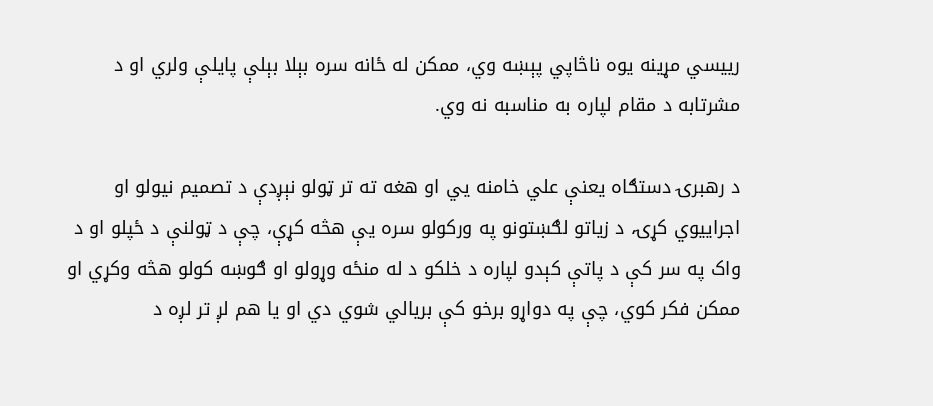رییسي مړینه یوه ناڅاپي پېښه وي، ممکن له ځانه سره بېلا بېلې پایلې ولري او د مشرتابه د مقام لپاره به مناسبه نه وي.

د رهبرۍ دستګاه یعنې علي خامنه يي او هغه ته تر ټولو نېږدې د تصمیم نیولو او اجراییوي کړۍ، د زیاتو لګښتونو په ورکولو سره یې هڅه کړې، چې د ټولنې د ځپلو او د واک په سر کې د پاتې کېدو لپاره د خلکو د له منځه وړولو او ګوښه کولو هڅه وکړي او ممکن فکر کوي، چې په دواړو برخو کې بریالي شوي دي او یا هم لږ تر لږه د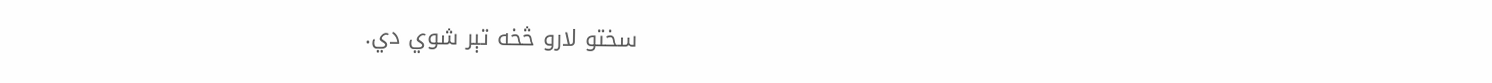سختو لارو څخه تېر شوي دي.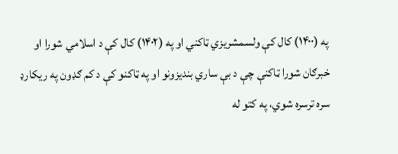په (۱۴۰۰) کال کې ولسمشریزي ټاکني او په (۱۴۰۲) کال کې د اسلامي شورا او خبرګان شورا ټاکنې چې د بې ساري بندیزونو او په ټاکنو کې د کم ګډون په ریکارډ سره ترسره شوي، په کتو له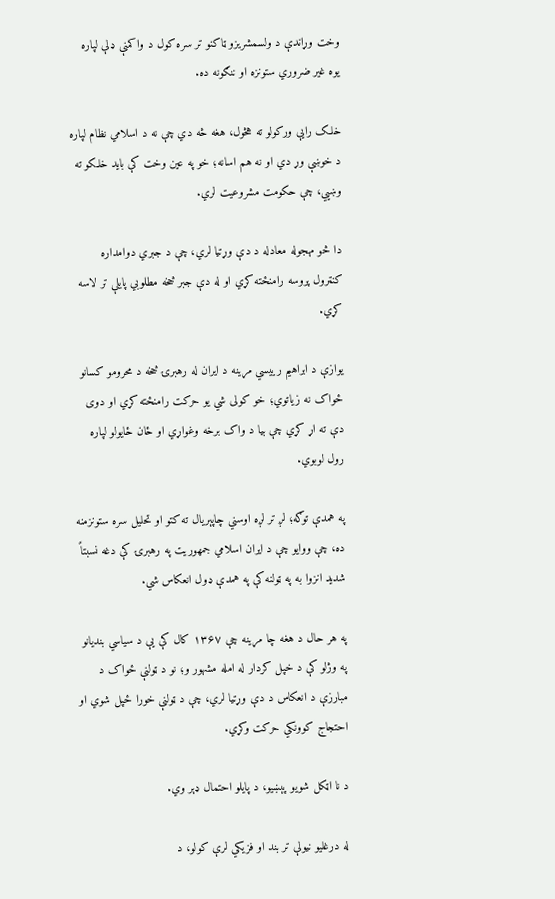وخت وړاندې د ولسمشریزو ټاکنو تر سره کول د واکمنې ډلې لپاره یوه غیر ضروري ستونزه او ننګونه ده.

خلک رايې ورکولو ته هڅول، هغه څه دي چې نه د اسلامي نظام لپاره د خوښې وړ دي او نه هم اسانه؛ خو په عین وخت کې باید خلکو ته وښيي، چې حکومت مشروعیت لري.

دا څو مهجوله معادله د دې وړتیا لري، چې د جبري دوامداره کنټرول پروسه رامنځته کړي او له دې جبر څخه مطلوبي پایلې تر لاسه کړي.

یوازې د ابراهیم رییسي مړینه د ایران له رهبرۍ څخه د محرومو کسانو ځواک نه زیاتوي؛ خو کولی شي یو حرکت رامنځته کړي او دوی دې ته اړ کړي چې بیا د واک برخه وغواړي او ځان ځایولو لپاره رول لوبوي.

په همدې توګه؛ لږ تر لږه اوسني چاپېریال ته کتو او تحلیل سره ستونزمنه ده، چې ووایو چې د ایران اسلامي جمهوریت په رهبرۍ کې دغه نسبتاً شدید انزوا به په ټولنه کې په همدې ډول انعکاس شي.

په هر حال د هغه چا مړینه چې ۱۳۶۷ کال کې یې د سیاسي بندیانو په وژلو کې د خپل کردار له امله مشهور و؛ نو د ټولنې ځواک د مبارزې د انعکاس د دې وړتیا لري، چې د ټولنې خورا ځپل شوي او احتجاج کوونکي حرکت وکړي.

د نا اټکل شويو پېښيو، د پایلو احتمال ډېر وي.

له درغلیو نیولې تر بند او فزیکي لرې کولو، د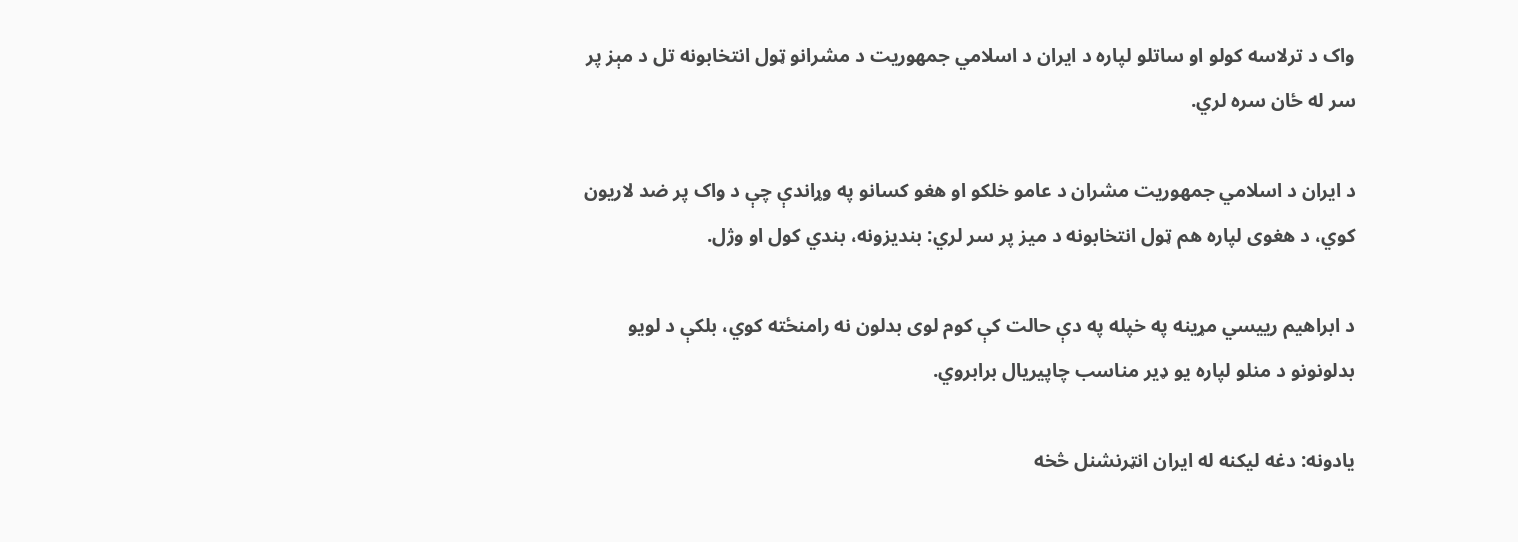واک د ترلاسه کولو او ساتلو لپاره د ایران د اسلامي جمهوریت د مشرانو ټول انتخابونه تل د مېز پر سر له ځان سره لري.

د ایران د اسلامي جمهوریت مشران د عامو خلکو او هغو کسانو په وړاندې چې د واک پر ضد لاریون کوي، د هغوی لپاره هم ټول انتخابونه د میز پر سر لري: بندیزونه، بندي کول او وژل.

د ابراهیم رییسي مړینه په خپله په دې حالت کې کوم لوی بدلون نه رامنځته کوي، بلکې د لویو بدلونونو د منلو لپاره یو ډیر مناسب چاپیریال برابروي.

یادونه: دغه لیکنه له ایران انټرنشنل څخه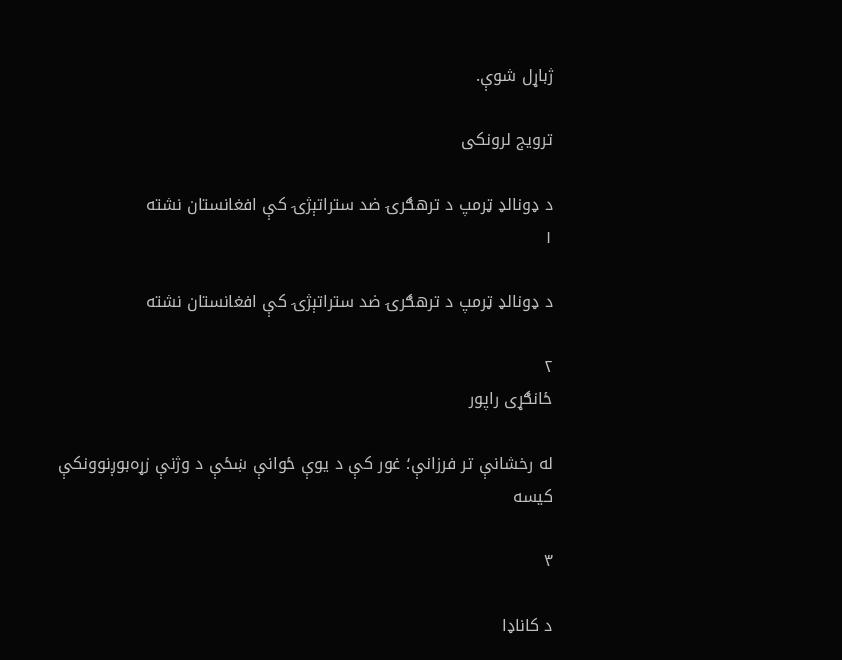ژباړل شوې.

ترویج لرونکی

د ډونالډ ټرمپ د ترهګرۍ ضد ستراتېژۍ کې افغانستان نشته
۱

د ډونالډ ټرمپ د ترهګرۍ ضد ستراتېژۍ کې افغانستان نشته

۲
ځانګړی راپور

له رخشانې تر فرزانې؛ غور کې د یوې ځوانې ښځې د وژنې زړه‌بوږنوونکې کیسه

۳

د کاناډا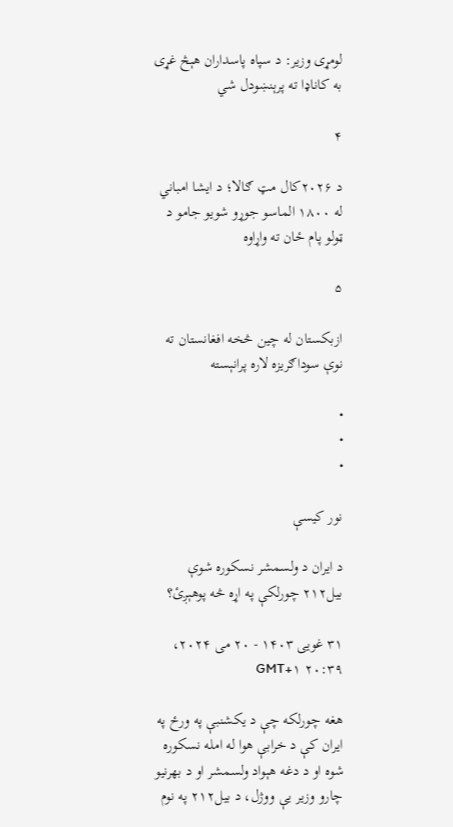لومړی وزیر: د سپاه پاسداران هېڅ غړی به کاناډا ته پرېنښودل شي

۴

د ۲۰۲۶کال مټ ګالا؛ د ایشا امباني له ۱۸۰۰ الماسو جوړو شويو جامو د ټولو پام ځان ته واړاوه

۵

ازبکستان له چین څخه افغانستان ته نوې سوداګریزه لاره پرانېسته

•
•
•

نور کیسې

د ایران د ولسمشر نسکوره شوې بیل۲۱۲ چورلکې په اړه څه پوهېږئ؟

۳۱ غویی ۱۴۰۳ - ۲۰ می ۲۰۲۴، ۲۰:۳۹ GMT+۱

هغه چورلکه چې د یکشنبې په ورځ په ایران کې د خرابې هوا له امله نسکوره شوه او د دغه هېواد ولسمشر او د بهرنیو چارو وزیر یې ووژل، د بیل۲۱۲ په نوم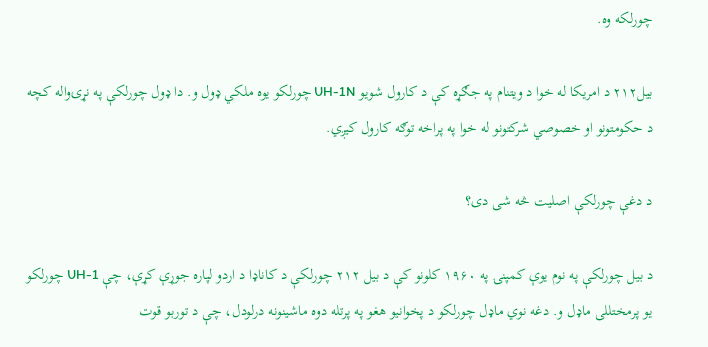چورلکه وه.

بیل۲۱۲ د امریکا له خوا د ویتنام په جګړه کې د کارول شویو UH-1N چورلکو یوه ملکي ډول و. دا ډول چورلکې په نړۍواله کچه د حکومتونو او خصوصي شرکتونو له خوا په پراخه توګه کارول کیږي.

د دغې چورلکې اصلیت څه شی دی؟

د بیل چورلکې په نوم یوې کمپنۍ په ۱۹۶۰ کلونو کې د بیل ۲۱۲ چورلکې د کاناډا د اردو لپاره جوړې کړې، چې UH-1 چورلکو یو پرمختللی ماډل و. دغه نوي ماډل چورلکو د پخوانیو هغو په پرتله دوه ماشینونه درلودل، چې د توربو قوت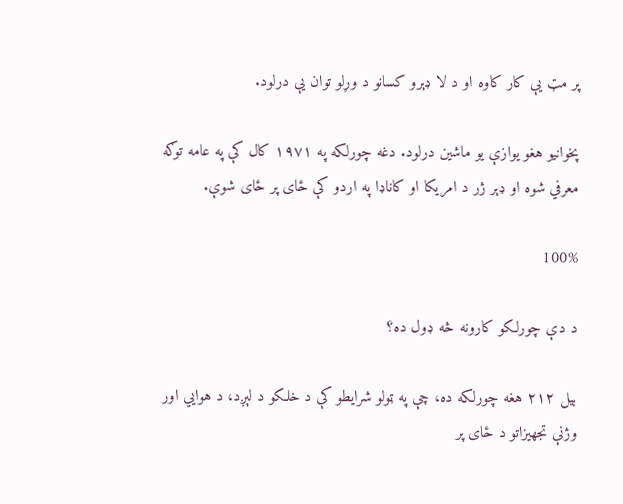پر مټ یې کار کاوه او د لا ډېرو کسانو د وړلو توان یې درلود.

پخوانیو هغو یوازې یو ماشین درلود. دغه چورلکه په ۱۹۷۱ کال کې په عامه توګه معرفي شوه او ډېر ژر د امریکا او کاناډا په اردو کې ځای پر ځای شوې.

100%

د دې چورلکو کارونه څه ډول ده؟

بیل ۲۱۲ هغه چورلکه ده، چې په ټولو شرایطو کې د خلکو د لېږد، د هوایي اور وژنې تجهیزاتو د ځای پر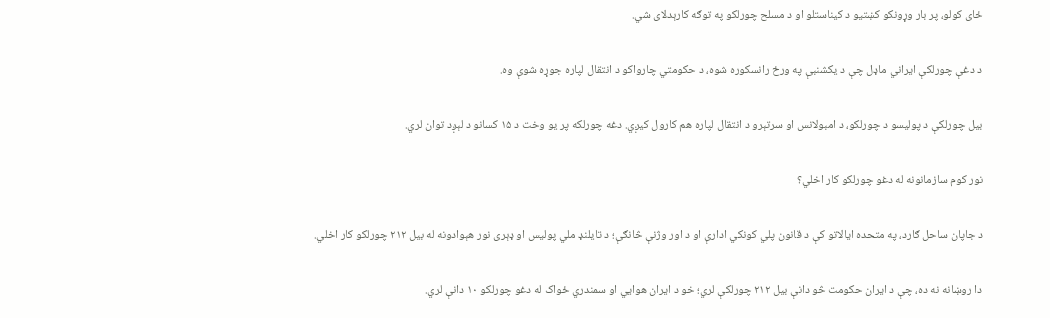ځای کولو، پر بار وړونکو کښتیو د کیناستلو او د مسلح چورلکو په توګه کارېدلای شي.

د دغې چورلکې ایراني ماډل چې د یکشنبې په ورځ رانسکوره شوه، د حکومتي چارواکو د انتقال لپاره جوړه شوې وه.

بیل چورلکې د پولیسو د چورلکو، د امبولانس او سرتېرو د انتقال لپاره هم کارول کیږي. دغه چورلکه پر یو وخت د ۱۵ کسانو د لېږد توان لري.

نور کوم سازمانونه له دغو چورلکو کار اخلي؟

د جاپان ساحل ګارد، په متحده ایالاتو کې د قانون پلي کونکي ادارې او د اور وژنې څانګې؛ د تایلنډ ملي پولیس او ډېری نور هېوادونه له بیل ۲۱۲ چورلکو کار اخلي.

دا روښانه نه ده، چې د ایران حکومت څو دانې بیل ۲۱۲ چورلکې لري؛ خو د ایران هوايي او سمندري ځواک له دغو چورلکو ۱۰ دانې لري.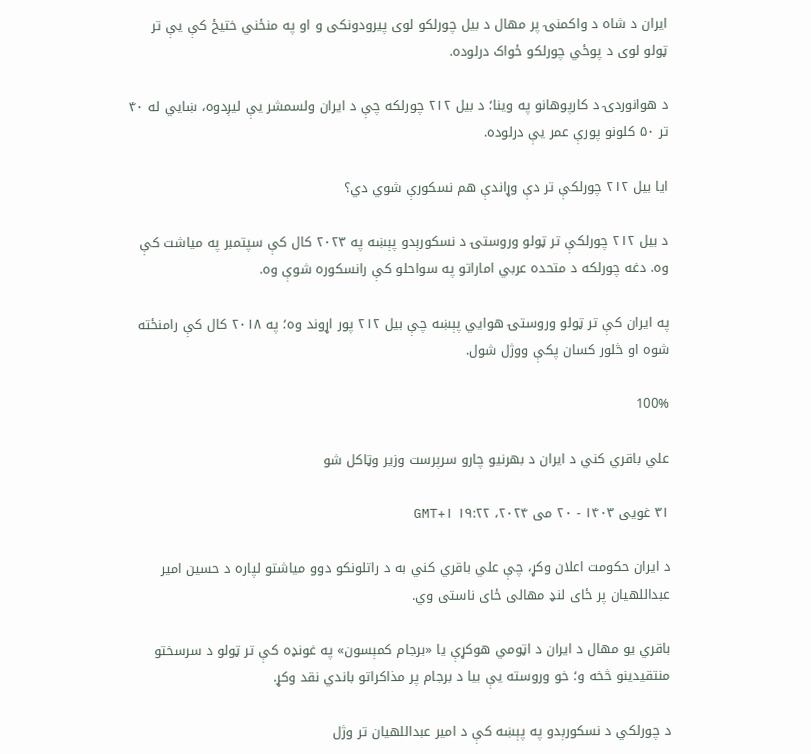ایران د شاه د واکمنۍ پر مهال د بیل چورلکو لوی پیرودونکی و او په منځني ختیځ کې یې تر ټولو لوی د پوځي چورلکو ځواک درلوده.

د هوانوردۍ د کارپوهانو په وینا؛ د بیل ۲۱۲ چورلکه چې د ایران ولسمشر یې لیږدوه، ښایي له ۴۰ تر ۵۰ کلونو پورې عمر یې درلوده.

ایا بیل ۲۱۲ چورلکې تر دې وړاندې هم نسکورې شوي دي؟

د بیل ۲۱۲ چورلکې تر ټولو وروستۍ د نسکورېدو پېښه په ۲۰۲۳ کال کې سپتمبر په میاشت کې وه. دغه چورلکه د متحده عربي اماراتو په سواحلو کې رانسکوره شوې وه.

په ایران کې تر ټولو وروستۍ هوايي پېښه چې بیل ۲۱۲ پور اړوند وه؛ په ۲۰۱۸ کال کې رامنځته شوه او څلور کسان پکې ووژل شول.

100%

علي باقري کني د ایران د بهرنيو چارو سرپرست وزير وټاکل شو

۳۱ غویی ۱۴۰۳ - ۲۰ می ۲۰۲۴، ۱۹:۲۲ GMT+۱

د ایران حکومت اعلان وکړ، چې علي باقري کني به د راتلونکو دوو مياشتو لپاره د حسين امیر عبداللهیان پر ځای لنډ مهالی ځای ناستی وي.

باقري یو مهال د ایران د اټومي هوکړې يا «برجام کمېسون» په غونډه کې تر ټولو د سرسختو منتقيدينو څخه و؛ خو وروسته يې بیا د برجام پر مذاکراتو باندي نقد وکړ.

د چورلکي د نسکورېدو په پېښه کې د امیر عبداللهیان تر وژل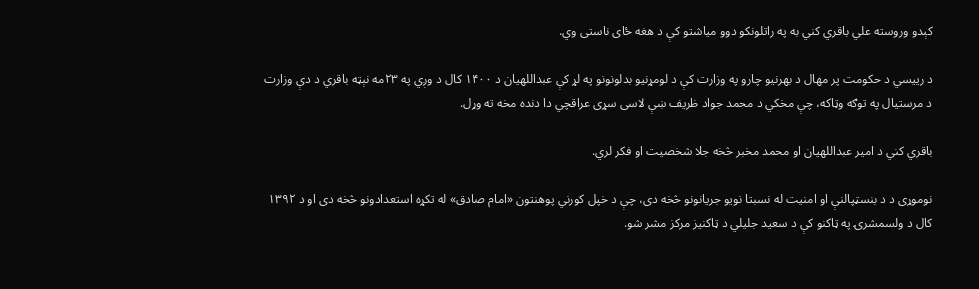کېدو وروسته علي باقري کني به په راتلونکو دوو مياشتو کې د هغه ځای ناستی وي.

د رييسي د حکومت پر مهال د بهرنيو چارو په وزارت کې د لومړنيو بدلونونو په لړ کې عبداللهیان د ۱۴۰۰ کال د وږي په ۲۳مه نېټه باقري د دې وزارت د مرستیال په توګه وټاکه، چې مخکي د محمد جواد ظريف ښې لاسی سړی عراقچي دا دنده مخه ته وړل.

باقري کني د امیر عبداللهیان او محمد مخبر څخه جلا شخصيت او فکر لري.

نوموړی د د بنسټپالنې او امنيت له نسبتا نويو جريانونو څخه دی، چې د خپل کورني پوهنتون «امام صادق» له تکړه استعدادونو څخه دی او د ۱۳۹۲ کال د ولسمشرۍ په ټاکنو کې د سعيد جلیلي د ټاکنيز مرکز مشر شو.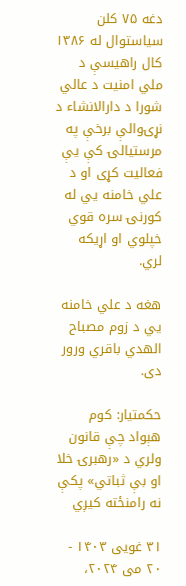دغه ۷۵ کلن سياستوال له ۱۳۸۶ کال راهيسې د ملي امنيت د عالي شورا د دارالانشا‌ء د نړۍوالې برخې په مرستيالۍ کې يې فعالیت کړی او د علي خامنه يي له کورنۍ سره قوي خپلوي او اړيکه لري.

هغه د علي خامنه يي د زوم مصباح الهدي باقري ورور دی.

حکمتيار: کوم هېواد چې قانون ولري د «رهبرۍ خلا او بې ثباتي» پکې نه رامنځته کيږي

۳۱ غویی ۱۴۰۳ - ۲۰ می ۲۰۲۴،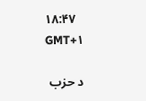۱۸:۴۷ GMT+۱

د حزب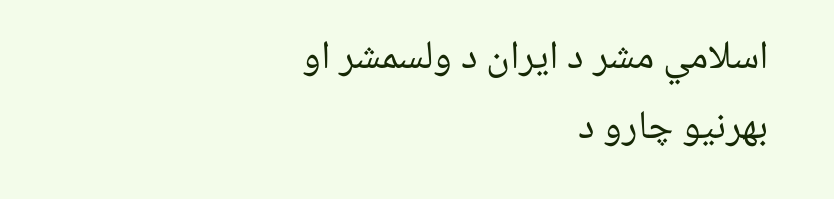اسلامي مشر د ایران د ولسمشر او بهرنيو چارو د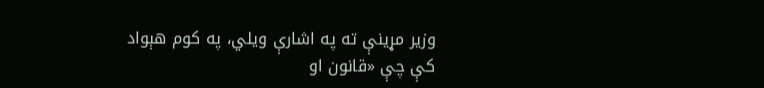وزير مړینې ته په اشارې ويلي، په کوم هېواد کې چې «قانون او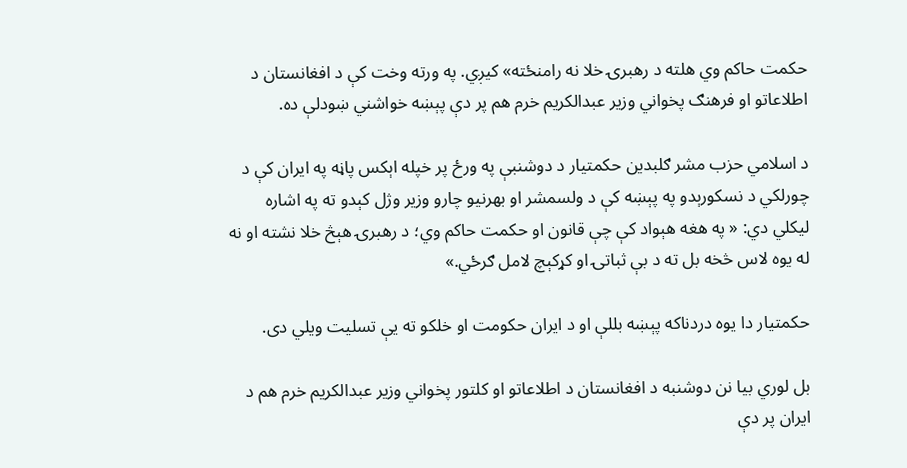حکمت حاکم وي هلته د رهبرۍ خلا نه رامنځته» کیږي. په ورته وخت کې د افغانستان د اطلاعاتو او فرهنګ پخواني وزير عبدالکریم خرم هم پر دې پېښه خواشني ښودلې ده.

د اسلامي حزب مشر ګلبدين حکمتیار د دوشنبې په ورځ پر خپله اېکس پاڼه په ایران کې د چورلکي د نسکورېدو په پېښه کې د ولسمشر او بهرنيو چارو وزير وژل کېدو ته په اشاره ليکلي دي: « په هغه هېواد کې چې قانون او حکمت حاکم وي؛ د رهبرۍ هېڅ خلا نشته او نه له یوه لاس څخه بل ته د بې ثباتۍ او کړکېچ لامل ګرځي.»

حکمتيار دا یوه دردناکه پېښه بللې او د ایران حکومت او خلکو ته یې تسليت ويلي دی.

بل لوري بیا نن دوشنبه د افغانستان د اطلاعاتو او کلتور پخواني وزير عبدالکریم خرم هم د ایران پر دې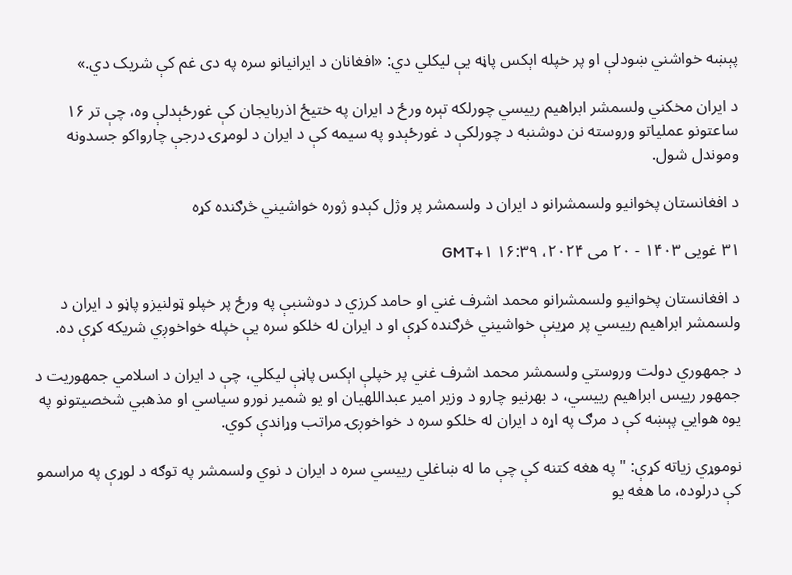پېښه خواشني ښودلې او پر خپله اېکس پاڼه يې ليکلي دي: «افغانان د ایرانیانو سره په دی غم کې شریک دي.»

د ایران مخکني ولسمشر ابراهیم رییسي چورلکه تېره ورځ د ایران په ختیځ اذربایجان کې غورځېدلې وه، چې تر ۱۶ ساعتونو عملیاتو وروسته نن دوشنبه د چورلکې د غورځېدو په سیمه کې د ایران د لومړۍ درجې چارواکو جسدونه وموندل شول.

د افغانستان پخوانیو ولسمشرانو د ایران د ولسمشر پر وژل کېدو ژوره خواشیني څرګنده کړه

۳۱ غویی ۱۴۰۳ - ۲۰ می ۲۰۲۴، ۱۶:۳۹ GMT+۱

د افغانستان پخوانيو ولسمشرانو محمد اشرف غني او حامد کرزي د دوشنبې په ورځ پر خپلو ټولنیزو پاڼو د ایران د ولسمشر ابراهیم رییسي پر مړینې خواشیني څرګنده کړې او د ایران له خلکو سره یې خپله خواخوږي شریکه کړې ده.

د جمهوري دولت وروستي ولسمشر محمد اشرف غني پر خپلې اېکس پاڼې لیکلي، چې د ایران د اسلامي جمهوریت د جمهور رییس ابراهیم رییسي، د بهرنیو چارو د وزیر امیر عبداللهیان او یو شمیر نورو سیاسي او مذهبي شخصیتونو په یوه هوایي پېښه کې د مرګ په اړه د ایران له خلکو سره د خواخوږۍ مراتب وړاندې کوي.

نوموړي زیاته کړې: " په هغه کتنه کې چې ما له ښاغلي رییسي سره د ایران د نوي ولسمشر په توګه د لوړې په مراسمو کې درلوده، ما هغه یو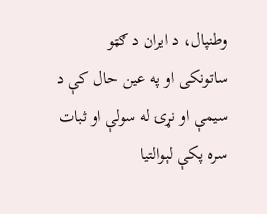وطنپال، د ایران د ګټو ساتونکی او په عین حال کې د سیمې او نړۍ له سولې او ثبات سره پکې لېوالتیا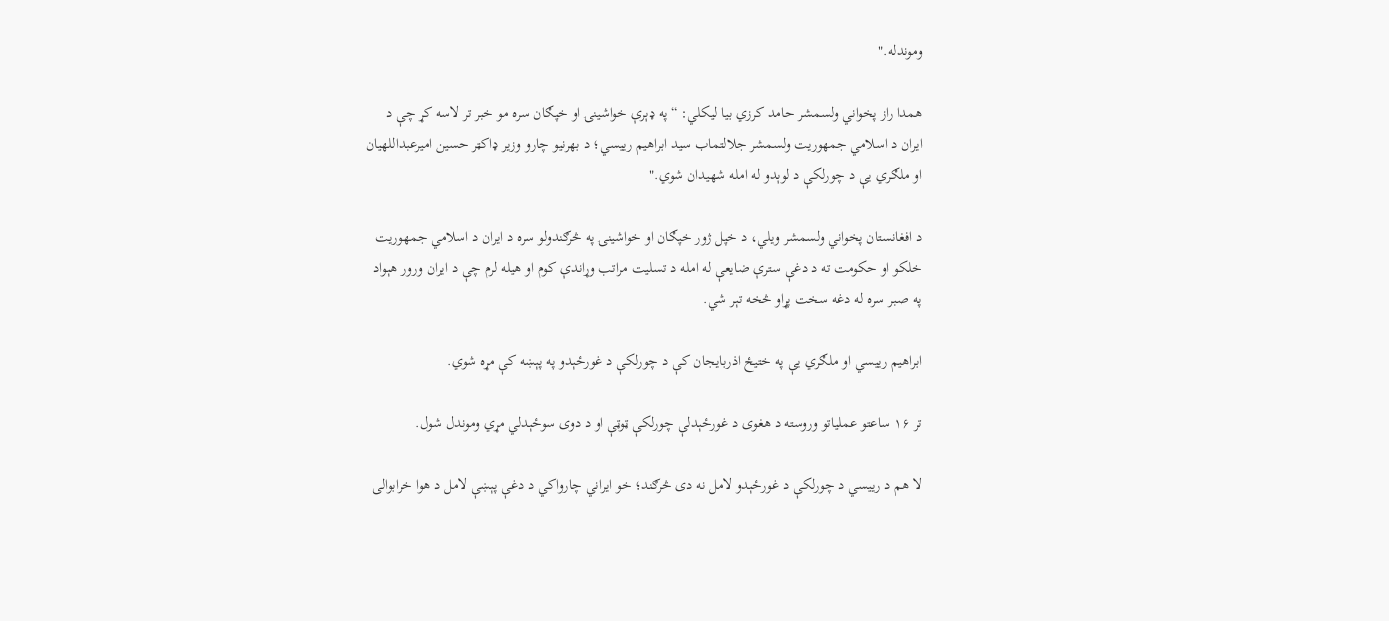وموندله."

همدا راز پخواني ولسمشر حامد کرزي بیا لیکلي: “په ډېرې خواشینۍ او خپګان سره مو خبر تر لاسه کړ چې د ایران د اسلامي جمهوریت ولسمشر جلالتماب سید ابراهیم ريیسي؛ د بهرنيو چارو وزير ډاکټر حسين اميرعبداللهیان او ملګري يې د چورلکې د لوېدو له امله شهيدان شوي."

د افغانستان پخواني ولسمشر ویلي، د خپل ژور خپګان او خواشینۍ په څرګندولو سره د ایران د اسلامي جمهوریت خلکو او حکومت ته د دغې سترې ضایعې له امله د تسلیت مراتب وړاندې کوم او هیله لرم چې د ایران ورور هېواد په صبر سره له دغه سخت پړاو څخه تېر شي.

ابراهیم رییسي او ملګري یې په ختیځ اذربایجان کې د چورلکې د غورځېدو په پېښه کې مړه شوي.

تر ۱۶ ساعتو عملیاتو وروسته د هغوی د غورځېدلې چورلکې ټوټې او د دوی سوځېدلي مړي وموندل شول.

لا هم د رییسي د چورلکې د غورځېدو لامل نه دی څرګند؛ خو ایراني چارواکي د دغې پېښې لامل د هوا خرابوالی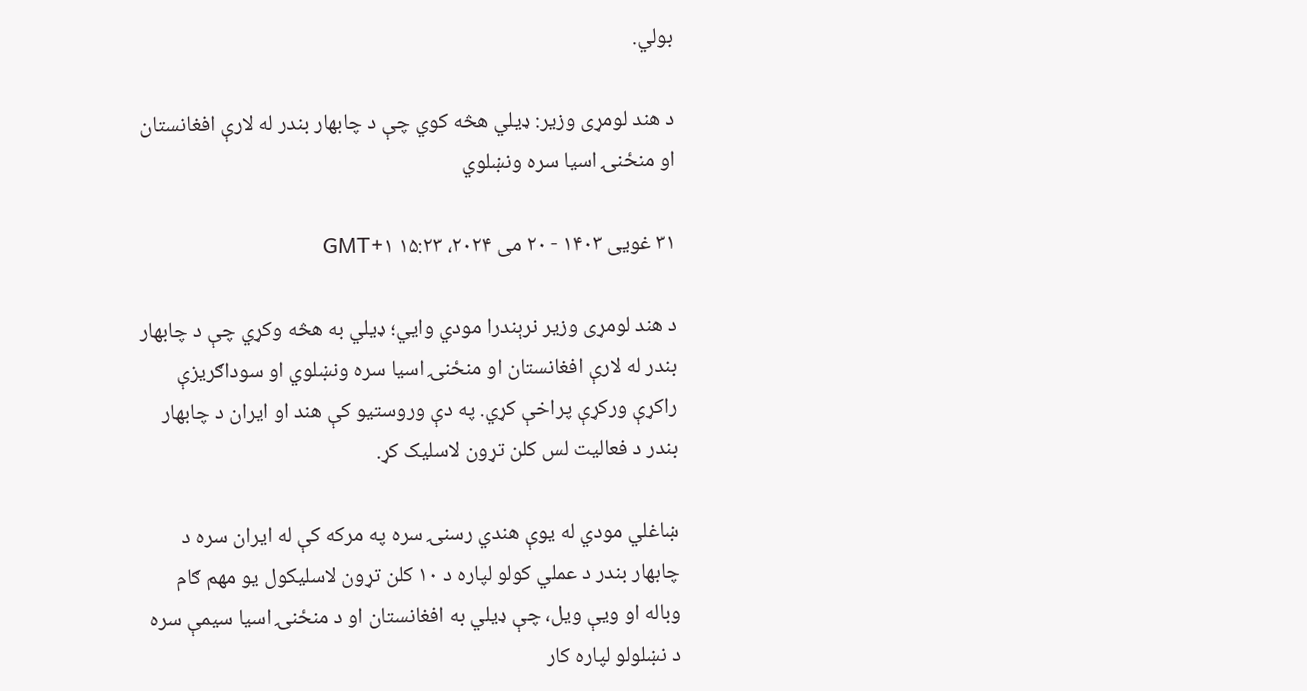بولي.

د هند لومړی وزیر: ډیلي هڅه کوي چې د چابهار بندر له لارې افغانستان او منځنۍ اسیا سره ونښلوي

۳۱ غویی ۱۴۰۳ - ۲۰ می ۲۰۲۴، ۱۵:۲۳ GMT+۱

د هند لومړی وزیر نرېندرا مودي وايي؛ ډيلي به هڅه وکړي چې د چابهار بندر له لارې افغانستان او منځنۍ اسیا سره ونښلوي او سوداګریزې راکړې ورکړې پراخې کړي. په دې وروستیو کې هند او ایران د چابهار بندر د فعالیت لس کلن تړون لاسلیک کړ.

ښاغلي مودي له یوې هندي رسنۍ سره په مرکه کې له ایران سره د چابهار بندر د عملي کولو لپاره د ۱۰ کلن تړون لاسلیکول یو مهم ګام وباله او ویې ویل، چې ډیلي به افغانستان او د منځنۍ اسیا سیمې سره د نښلولو لپاره کار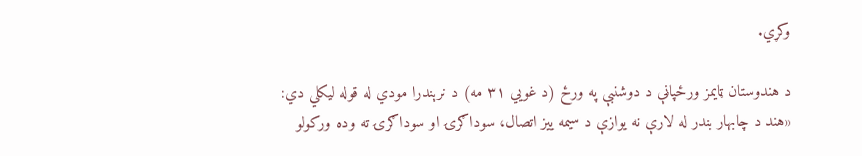وکړي.

د هندوستان ټایمز ورځپاڼې د دوشنبې په ورځ (د غويي ۳۱ مه) د نرېندرا مودي له قوله لیکلي دي: «هند د چابهار بندر له لارې نه یوازې د سیمه ییز اتصال، سوداګرۍ او سوداګرۍ ته وده ورکولو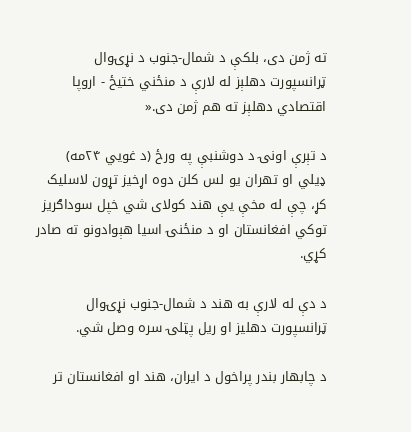ته ژمن دی، بلکې د شمال-جنوب د نړۍوال ټرانسپورت دهلېز له لارې د منځني ختیځ - اروپا اقتصادي دهلېز ته هم ژمن دی.«

د تېرې اونۍ د دوشنبې په ورځ (د غويي ۲۴مه) ډیلي او تهران یو لس کلن دوه اړخیز تړون لاسلیک کړ، چې له مخې یې هند کولای شي خپل سوداګریز توکي افغانستان او د منځنۍ اسیا هېوادونو ته صادر کړي.

د دې له لارې به هند د شمال-جنوب نړۍوال ټرانسپورت دهلیز او ریل پټلۍ سره وصل شي.

د چابهار بندر پراخول د ایران، هند او افغانستان تر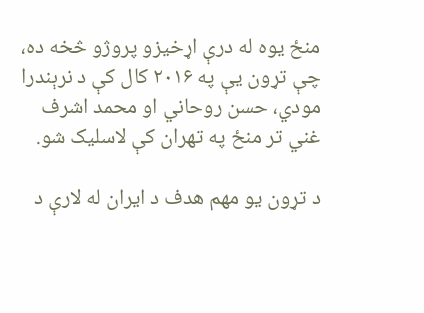منځ یوه له درې اړخیزو پروژو څخه ده، چې تړون یې په ۲۰۱۶ کال کې د نرېندرا مودي، حسن روحاني او محمد اشرف غني تر منځ په تهران کې لاسلیک شو.

د تړون یو مهم هدف د ایران له لارې د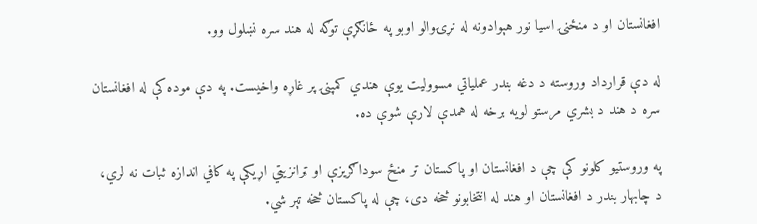افغانستان او د منځنۍ اسیا نور هېوادونه له نړۍوالو اوبو په ځانګړې توګه له هند سره نښلول وو.

له دې قرارداد وروسته د دغه بندر عملیاتي مسوولیت یوې هندي کمپنۍ پر غاړه واخیست. په دې موده کې له افغانستان سره د هند د بشري مرستو لویه برخه له همدې لارې شوې ده.

په وروستیو کلونو کې چې د افغانستان او پاکستان تر منځ سوداګریزې او ټرانزیټي اړیکې په کافي اندازه ثبات نه لري، د چابهار بندر د افغانستان او هند له انتخابونو څخه دی، چې له پاکستان څخه تېر شي.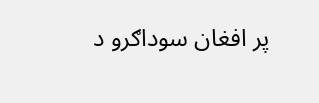پر افغان سوداګرو د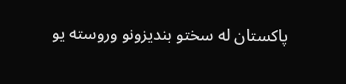پاکستان له سختو بندیزونو وروسته یو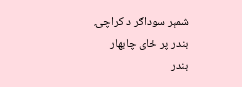شمېر سوداګر د کراچۍ بندر پر ځای چابهار بندر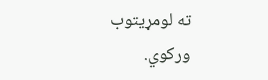ته لومړیتوب ورکوي.